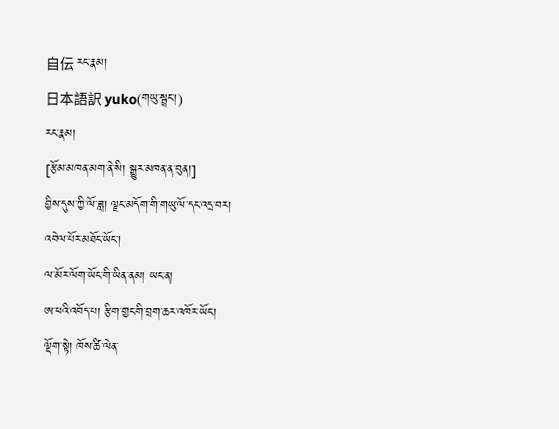自伝 རང་རྣམ།
日本語訳 yuko(གཡུ་སྦྲང་།)
རང་རྣམ།
[རྩོམ་མཁན་མག་ནེ་སི། སྒྱུར་མཁན་ན་བུན།]
བྱིས་དུས་ཀྱི་ལོ་ཟླ། ལྗང་མདོག་གི་གཡུ་ལོ་དང་འདྲ་བར།
འབེལ་པོར་མཐོང་ཡོང་།
ལ་མོར་ལོག་ཡོང་གི་ཡིན་ནམ། ཡང་ན།
ཨ་ཕའི་འབོད་པ། རྩིག་གྱང་གི་བྲག་ཆར་འཁོར་ཡོང་།
ལྡོག་སྟེ། ཁོས་ཚི་ལེན་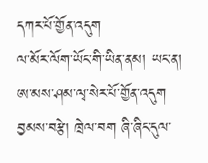དཀར་པོ་གྱོན་འདུག
ལ་མོར་ལོག་ཡོང་གི་ཡིན་ནམ། ཡང་ན།
ཨ་མས་ཤམ་ལྭ་སེར་པོ་གྱོན་འདུག
བྱམས་བརྩེ། ཁྲེལ་བག ཞི་ཞིང་དུལ་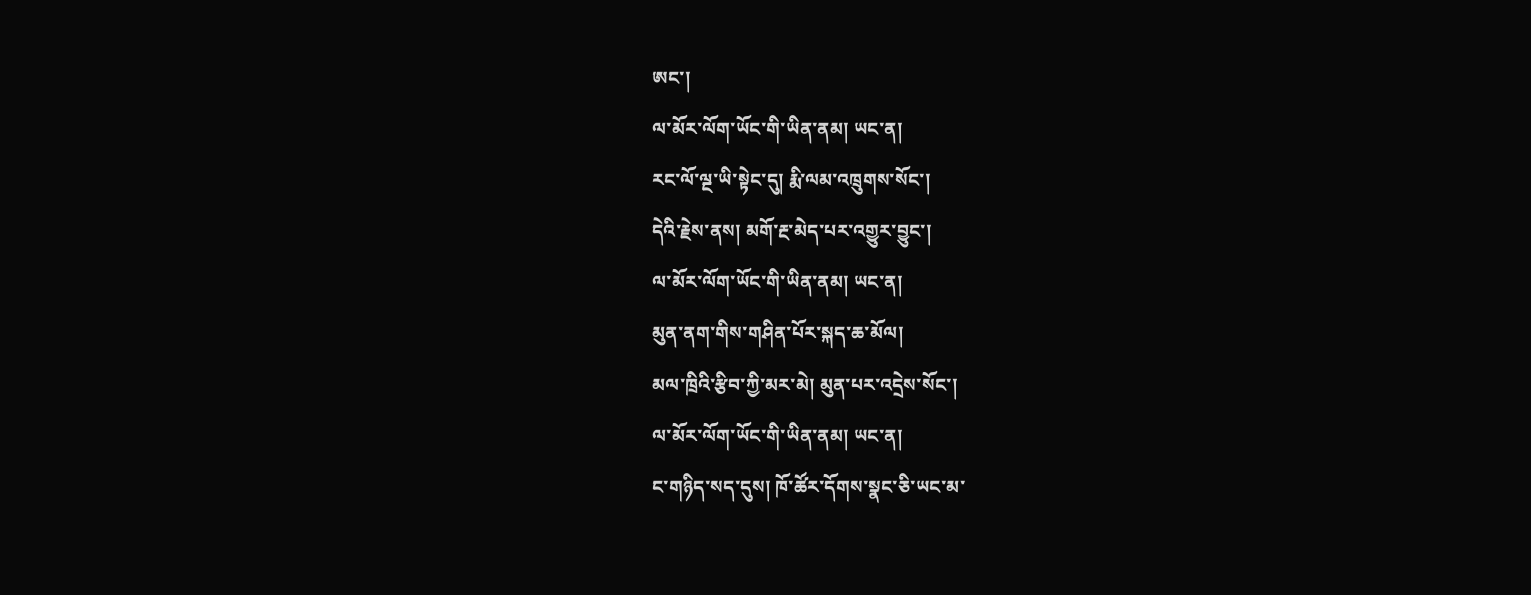ཨང་།
ལ་མོར་ལོག་ཡོང་གི་ཡིན་ནམ། ཡང་ན།
རང་ལོ་ལྔ་ཡི་སྟེང་དུ། རྨི་ལམ་འཁྲུགས་སོང་།
དེའི་རྗེས་ནས། མགོ་རྔ་མེད་པར་འགྱུར་བྱུང་།
ལ་མོར་ལོག་ཡོང་གི་ཡིན་ནམ། ཡང་ན།
མུན་ནག་གིས་གཤིན་པོར་སྐད་ཆ་མོལ།
མལ་ཁྲིའི་རྩིབ་ཀྱི་མར་མེ། མུན་པར་འདྲེས་སོང་།
ལ་མོར་ལོག་ཡོང་གི་ཡིན་ནམ། ཡང་ན།
ང་གཉིད་སད་དུས། ཁོ་ཚོར་དོགས་སྣང་ཅི་ཡང་མ་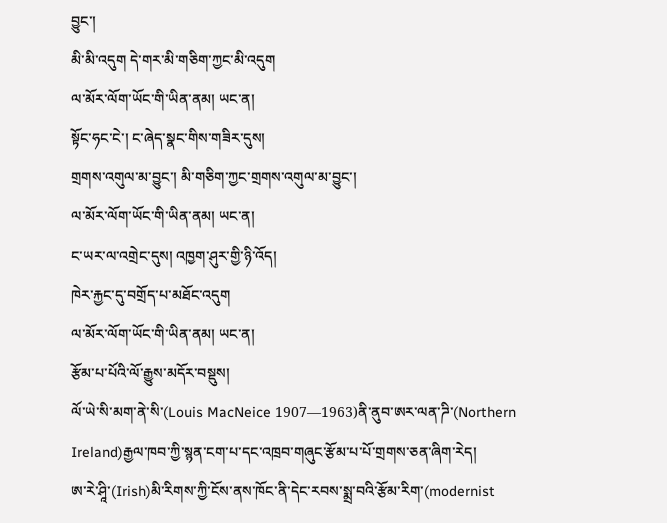བྱུང་།
མི་མི་འདུག དེ་གར་མི་གཅིག་ཀྱང་མི་འདུག
ལ་མོར་ལོག་ཡོང་གི་ཡིན་ནམ། ཡང་ན།
སྟོང་ཧང་ངེ་། ང་ཞེད་སྣང་གིས་གཟིར་དུས།
གྲགས་འགུལ་མ་བྱུང་། མི་གཅིག་ཀྱང་གྲགས་འགུལ་མ་བྱུང་།
ལ་མོར་ལོག་ཡོང་གི་ཡིན་ནམ། ཡང་ན།
ང་ཡར་ལ་འགྲེང་དུས། འཁྱག་ཤུར་གྱི་ཉི་འོད།
ཁེར་རྐྱང་དུ་བགྲོད་པ་མཐོང་འདུག
ལ་མོར་ལོག་ཡོང་གི་ཡིན་ནམ། ཡང་ན།
རྩོམ་པ་པོའི་ལོ་རྒྱུས་མདོར་བསྡུས།
ལོ་ཡེ་སི་མག་ནེ་སི་(Louis MacNeice 1907—1963)ནི་ནུབ་ཨར་ལན་ཌི་(Northern Ireland)རྒྱལ་ཁབ་ཀྱི་སྙན་ངག་པ་དང་འཁྲབ་གཞུང་རྩོམ་པ་པོ་གྲགས་ཅན་ཞིག་རེད།
ཨ་རེ་ཤཱི་(Irish)མི་རིགས་ཀྱི་ངོས་ནས་ཁོང་ནི་དེང་རབས་སྨྲ་བའི་རྩོམ་རིག་(modernist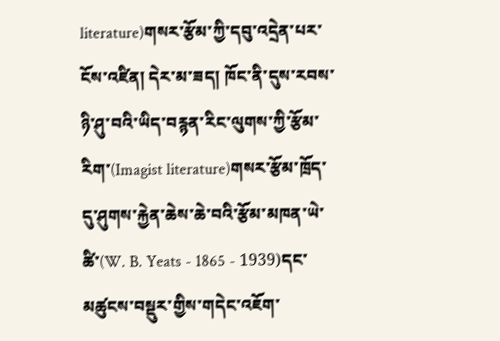literature)གསར་རྩོམ་ཀྱི་དབུ་འདྲེན་པར་ངོས་འཛིན། དེར་མ་ཟད། ཁོང་ནི་དུས་རབས་ཉི་ཤུ་བའི་ཡིད་བརྙན་རིང་ལུགས་ཀྱི་རྩོམ་རིག་(Imagist literature)གསར་རྩོམ་ཁྲོད་དུ་ཤུགས་རྐྱེན་ཆེས་ཆེ་བའི་རྩོམ་མཁན་ཡེ་ཚི་(W. B. Yeats - 1865 - 1939)དང་མཚུངས་བསྡུར་གྱིས་གདེང་འཇོག་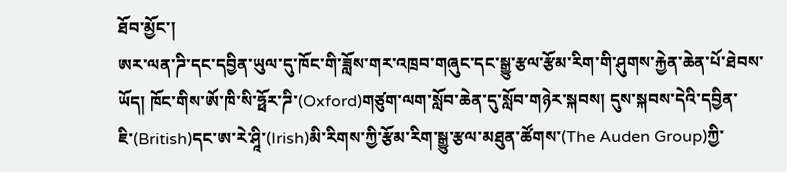ཐོབ་མྱོང་།
ཨར་ལན་ཌི་དང་དབྱིན་ཡུལ་དུ་ཁོང་གི་ཟློས་གར་འཁྲབ་གཞུང་དང་སྒྱུ་རྩལ་རྩོམ་རིག་གི་ཤུགས་རྐྱེན་ཆེན་པོ་ཐེབས་ཡོད། ཁོང་གིས་ཨོ་ཁི་སི་ཧྥོར་ཌི་(Oxford)གཙུག་ལག་སློབ་ཆེན་དུ་སློབ་གཉེར་སྐབས། དུས་སྐབས་དེའི་དབྱིན་ཇི་(British)དང་ཨ་རེ་ཤཱི་(Irish)མི་རིགས་ཀྱི་རྩོམ་རིག་སྒྱུ་རྩལ་མཐུན་ཚོགས་(The Auden Group)ཀྱི་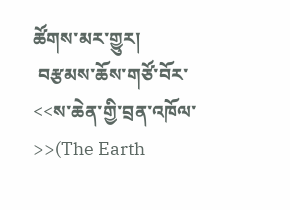ཚོགས་མར་གྱུར།
 བརྩམས་ཆོས་གཙོ་བོར་<<ས་ཆེན་གྱི་བྲན་འཁོལ་>>(The Earth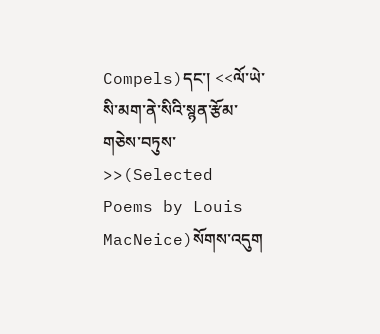Compels)དང་། <<ལོ་ཡེ་སི་མག་ནེ་སིའི་སྙན་རྩོམ་གཅེས་བཏུས་>>(Selected Poems by Louis MacNeice)སོགས་འདུག